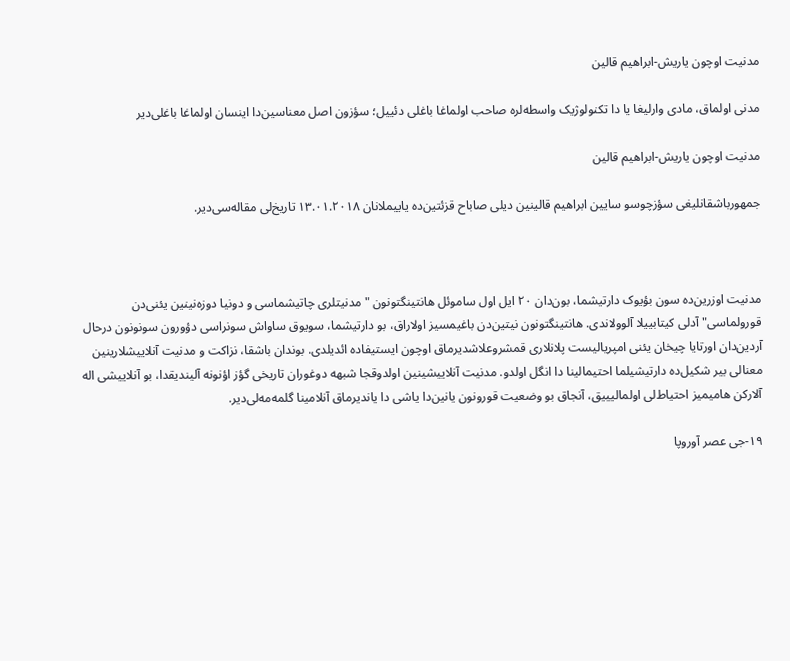مدنیت اوچون یاریش-ابراهیم قالین

مد‌نی اولماق، مادی وارلیغا یا دا تکنولوژیک واسطه‌لره صاحب اولماغا باغلی دئییل؛ سؤزون اصل معناسین‌دا اینسان اولماغا باغلی‌دیر

مدنیت اوچون یاریش-ابراهیم قالین

جمهورباشقانلیغی سؤزچوسو سایین ابراهیم قالینین دیلی صاباح قزئتین‌ده یاییملانان ۱۳.۰۱.۲۰۱۸ تاریخ‌لی مقاله‌سی‌دیر.



مدنیت اوزرین‌ده سون بؤیوک دارتیشما، بون‌دان ۲۰ ایل اول ساموئل هانتینگتونون "مدنیتلری چاتیشماسی و دونیا دوزه‌نینین یئنی‌دن قورولماسی" آدلی کیتابییلا آلوولاندی. هانتینگتونون نیتین‌دن باغیمسیز اولاراق، بو دارتیشما، سویوق ساواش سونراسی دؤورون سونونون درحال آردین‌دان اورتایا چیخان یئنی امپریالیست پلانلاری قمشروعلاشدیرماق اوچون ایستیفاده ائدیلدی. بوندان باشقا، نزاکت و مدنیت آنلاییشلارینین معنالی بیر شکیل‌ده دارتیشیلما احتیمالینا دا انگل اولدو. مدنیت آنلاییشینین اولدوقجا شبهه دوغوران تاریخی گؤز اؤنونه آلیندیقدا، بو آنلاییشی اله آلارکن هامیمیز احتیاط‌لی اولمالیییق، آنجاق بو وضعیت قورونون یانین‌دا یاشی دا یاندیرماق آنلامینا گلمه‌مه‌لی‌دیر.

۱۹-جی عصر آوروپا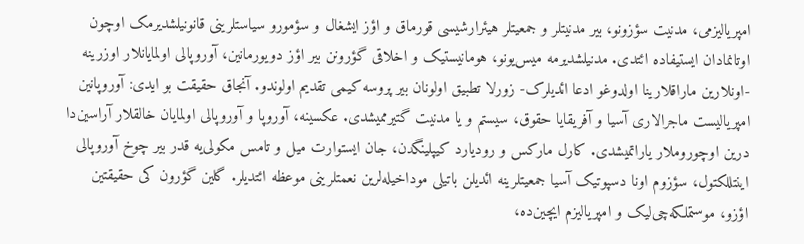امپریالیزمی، مدنیت سؤزونو، بیر مدنیتلر و جمعیتلر هیئرارشیسی قورماق و اؤز ایشغال و سؤمورو سیاستلرینی قانونیلشدیرمک اوچون اوتانمادان ایستیفاده ائتدی. مدنیلشدیرمه میس‌یونو، هومانیستیک و اخلاقی گؤرونن بیر اؤز دویورمانین، آوروپالی اولمایانلار اوزرینه -اونلارین ماراقلارینا اولدوغو ادعا ائدیلرک- زورلا تطبیق اولونان بیر پروسه کیمی تقدیم اولوندو. آنجاق حقیقت بو ایدی: آوروپانین امپریالیست ماجرالاری آسیا و آفریقایا حقوق، سیستم و یا مدنیت گتیرممیشدی. عکسینه، آوروپا و آوروپالی اولمایان خالقلار آراسین‌دا درین اوچوروملار یاراتمیشدی. کارل مارکس و رودیارد کیپلینگدن، جان ایستوارت میل و تامس مکولی‌یه قدر بیر چوخ آوروپالی اینتللکتول، سؤزوم اونا دسپوتیک آسیا جمعیتلرینه ائدیلن باتیلی موداخیله‌لرین نعمتلرینی موعظه ائتدیلر. گلین گؤرون کی حقیقتین اؤزو، موستملکه‌چی‌لیک و امپریالیزم ایچین‌ده،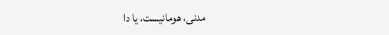مد‌نی، هومانیست، یا دا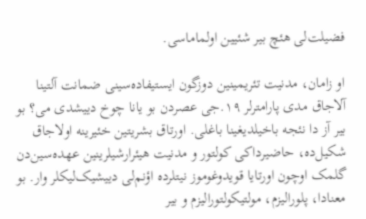فضیلت‌لی هئچ بیر شئیین اولماماسی.

او زامان، مدنیت تئریمینین دوزگون ایستیفاده‌سینی ضمانت آلتینا آلاجاق مدی پارامترلر ۱۹.جی عصردن بو یانا چوخ دییشدی می؟ بو بیر آز دا نئجه باخیلدیغینا باغلی. اورتاق بشریتین خئیرینه اولاجاق شکیل‌ده، حاضیرداکی کولتور و مدنیت هیئرارشیلرینین عهده‌سین‌دن گلمک اوچون اورتایا قویدوغوموز نیتلرده اؤنم‌لی دییشیک‌لیکلر وار. بو معنادا، پلورالیزم، مولتیکولتورالیزم و بیر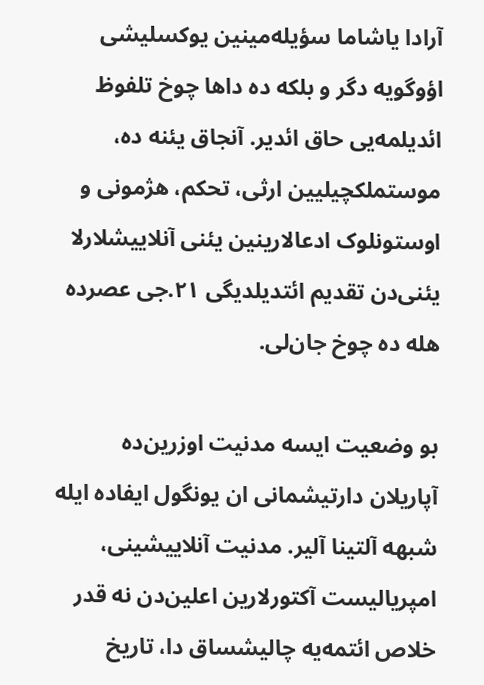آرادا یاشاما سؤیله‌مینین یوکسلیشی اؤوگویه دگر و بلکه ده داها چوخ تلفوظ ائدیلمه‌یی حاق ائدیر. آنجاق یئنه ده، موستملکچیلیین ارثی، تحکم، هژمونی و اوستونلوک ادعالارینین یئنی آنلاییشلارلا یئنی‌دن تقدیم ائتدیلدیگی ۲۱.جی عصرده هله ده چوخ جان‌لی.

بو وضعیت ایسه مدنیت اوزرین‌ده آپاریلان دارتیشما‌نی ان یونگول ایفاده ایله شبهه آلتینا آلیر. مدنیت آنلاییشینی، امپریالیست آکتورلارین اعلین‌دن نه قدر خلاص ائتمه‌یه چالیشساق دا، تاریخ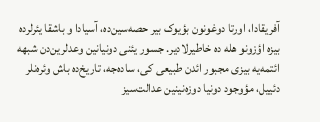آفریقادا، اورتا دوغونون بؤیوک بیر حصه‌سین‌ده، آسیادا و باشقا یئرلرده بیزه اؤزونو هله ده خاطیرلادیر. جسور یئنی دونیانین وعدلرین‌دن شبهه ائتمه‌یه بیزی مجبور ائد‌ن طبیعی کی، ساده‌جه، تاریخ‌ده باش وئره‌نلر دئییل، مؤوجود دونیا دوزه‌نینین عدالت‌سیز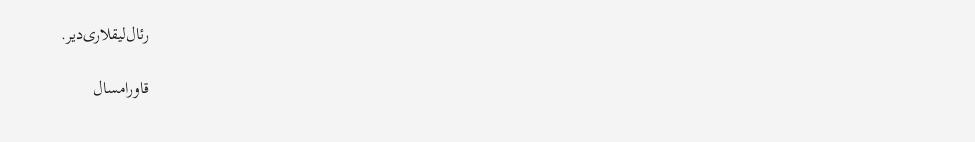رئال‌لیقلاری‌دیر.

قاورامسال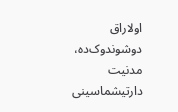اولاراق دوشوندوک‌ده، مدنیت دارتیشما‌سینی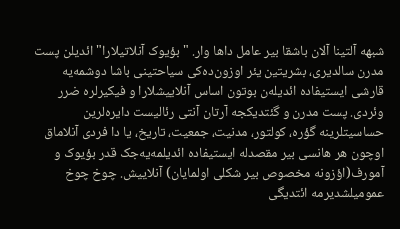شبهه آلتینا آلان باشقا بیر عامل داها وار. "بؤیوک آنلاتیلارا" ائدیلن پست مدرن سالدیری، بشریتین یئر اوزون‌ده‌کی سیاحتینی باشا دوشمه‌یه قارشی ایستیفاده ائدیله‌ن بوتون اساس آنلاییشلارا و فیکیرلره ضرر وئردی. پست مدرن و گئتدیکجه آرتان آنتی رئالیست دایره‌لرین حساسیتلرینه گؤره، کولتور، مدنیت، جمعیت، تاریخ، یا دا فردی آنلاماق اوچون هر هانسی بیر مقصدله ایستیفاده ائدیلمه‌یه‌جک قدر بؤیوک و آمورف(اؤزونه مخصوص بیر شکلی اولمایان) آنلاییش. چوخ چوخ عمومیلشدیرمه ائتدیگی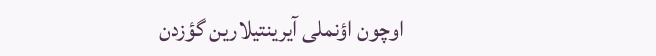اوچون اؤنملی آیرینتیلارین گؤزدن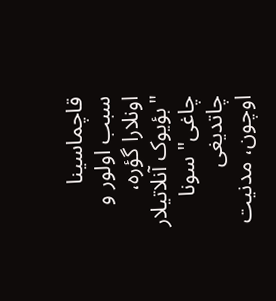قاچماسینا سبب اولور و اونلارا گؤره، "بؤیوک آنلاتیلار چاغی" سونا چاتدیغی اوچون، مدنیت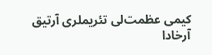کیمی عظمت‌لی تئریملری آرتیق آرخادا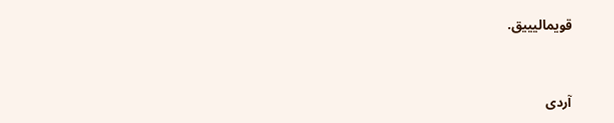قویمالیییق.



آردی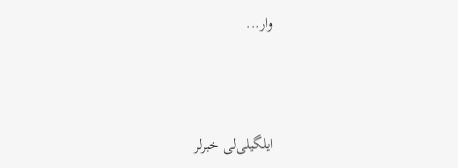وار...



ایلگیلی‌لی خبرلر